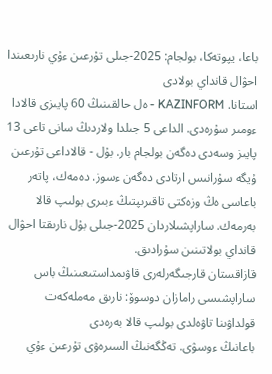باعا، يپوتەكا، بولجام: 2025-جىلى تۇرعىن ءۇي نارىعىندا احۋال قانداي بولادى
استانا. KAZINFORM - ەل حالقىنىڭ 60 پايىزى قالادا ءومىر سۇرەدى. الداعى 5 جىلدا ولاردىڭ سانى تاعى 13 پايىز وسەدى دەگەن بولجام بار. بۇل - قالاداعى تۇرعىن ۇيگە سۇرانىس ارتادى دەگەن ءسوز. دەمەك، پاتەر باعاسى ەڭ وزەكتى تاقىرىپتىڭ ءبىرى بولىپ قالا بەرمەك. ساراپشىلاردان 2025-جىلى بۇل نارىقتا احۋال قانداي بولاتىنىن سۇرادىق.
قازاقستان قارجىگەرلەرى قاۋىمداستىعىنىڭ باس ساراپشىسى رامازان دوسوۆ: نارىق مەملەكەت قولداۋىنا تاۋەلدى بولىپ قالا بەرەدى
باعانىڭ ءوسۋى. تەڭگەنىڭ السىرەۋى تۇرعىن ءۇي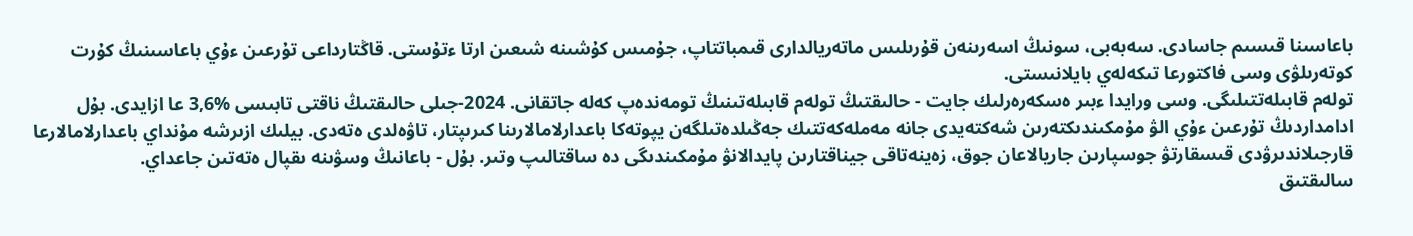باعاسىنا قىسىم جاسادى. سەبەبى، سونىڭ اسەرىنەن قۇرىلىس ماتەريالدارى قىمباتتاپ، جۇمىس كۇشىنە شىعىن ارتا ءتۇستى. قاڭتارداعى تۇرعىن ءۇي باعاسىنىڭ كۇرت كوتەرىلۋى وسى فاكتورعا تىكەلەي بايلانىستى.
تولەم قابىلەتتىلىگى. وسى ورايدا ءبىر ەسكەرەرلىك جايت - حالىقتىڭ تولەم قابىلەتىنىڭ تومەندەپ كەلە جاتقانى. 2024-جىلى حالىقتىڭ ناقتى تابىسى %3,6 عا ازايدى. بۇل ادامداردىڭ تۇرعىن ءۇي الۋ مۇمكىندىكتەرىن شەكتەيدى جانە مەملەكەتتىك جەڭىلدەتىلگەن يپوتەكا باعدارلامالارىنا كىرىپتار، تاۋەلدى ەتەدى. بيلىك ازىرشە مۇنداي باعدارلامالارعا قارجىلاندىرۋدى قىسقارتۋ جوسپارىن جاريالاعان جوق، زەينەتاقى جيناقتارىن پايدالانۋ مۇمكىندىگى دە ساقتالىپ وتىر. بۇل - باعانىڭ وسۋىنە ىقپال ەتەتىن جاعداي.
سالىقتىق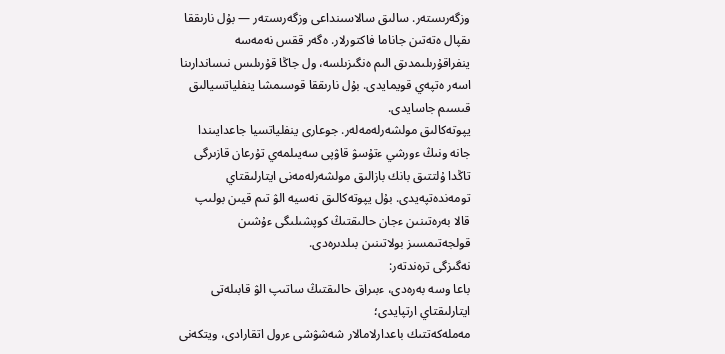وزگەرىستەر. سالىق سالاسىنداعى وزگەرىستەر — بۇل نارىققا ىقپال ەتەتىن جاناما فاكتورلار. ەگەر ققس نەمەسە ينفراقۇرىلىمدىق الىم ەنگىزىلسە، ول جاڭا قۇرىلىس نىساندارىنا اسەر ەتپەي قويمايدى. بۇل نارىققا قوسىمشا ينفلياتسيالىق قىسىم جاسايدى.
يپوتەكالىق مولشەرلەمەلەر. جوعارى ينفلياتسيا جاعدايىندا جانە ونىڭ ءورشي ءتۇسۋ قاۋپى سەيىلمەي تۇرعان قازىرگى تاڭدا ۇلتتىق بانك بازالىق مولشەرلەمەنى ايتارلىقتاي تومەندەتپەيدى. بۇل يپوتەكالىق نەسيە الۋ تىم قيىن بولىپ قالا بەرەتىنىن ءجان حالىقتىڭ كوپشىلىگى ءۇشىن قولجەتىمسىز بولاتىنىن بىلدىرەدى.
نەگىزگى ترەندتەر:
باعا وسە بەرەدى، ءبىراق حالىقتىڭ ساتىپ الۋ قابىلەتى ايتارلىقتاي ارتپايدى؛
مەملەكەتتىك باعدارلامالار شەشۋشى ءرول اتقارادى، ويتكەنى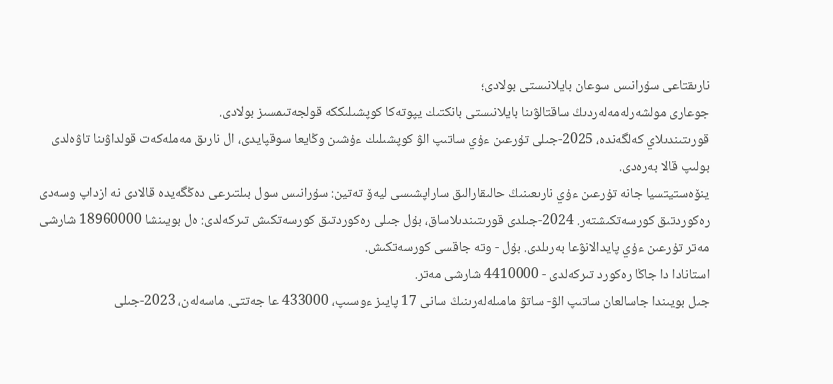نارىقتاعى سۇرانىس سوعان بايلانىستى بولادى؛
جوعارى مولشەرلەمەلەردىڭ ساقتالۋىنا بايلانىستى بانكتىك يپوتەكا كوپشىلىككە قولجەتىمسىز بولادى.
قورىتىندىلاي كەلگەندە، 2025-جىلى تۇرعىن ءۇي ساتىپ الۋ كوپشىلىك ءۇشىن وڭايعا سوقپايدى، ال نارىق مەملەكەت قولداۋىنا تاۋەلدى بولىپ قالا بەرەدى.
ينۆەستيتسيا جانە تۇرعىن ءۇي نارىعىنىڭ حالىقارالىق ساراپشىسى ليەۆ تەتين: سۇرانىس سول بىلتىرعى دەڭگەيدە قالادى نە ازداپ وسەدى
رەكوردتىق كورسەتكىشتەر. 2024-جىلدى قورىتىندىلاساق، بۇل جىلى رەكوردتىق كورسەتكىش تىركەلدى: ەل بويىنشا 18960000 شارشى مەتر تۇرعىن ءۇي پايدالانۋعا بەرىلدى. بۇل - وتە جاقسى كورسەتكىش.
استانادا دا جاڭا رەكورد تىركەلدى - 4410000 شارشى مەتر.
جىل بويىندا جاسالعان ساتىپ الۋ- ساتۋ مامىلەلەرىنىڭ سانى 17 پايىز ءوسىپ، 433000 عا جەتتى. ماسەلەن، 2023-جىلى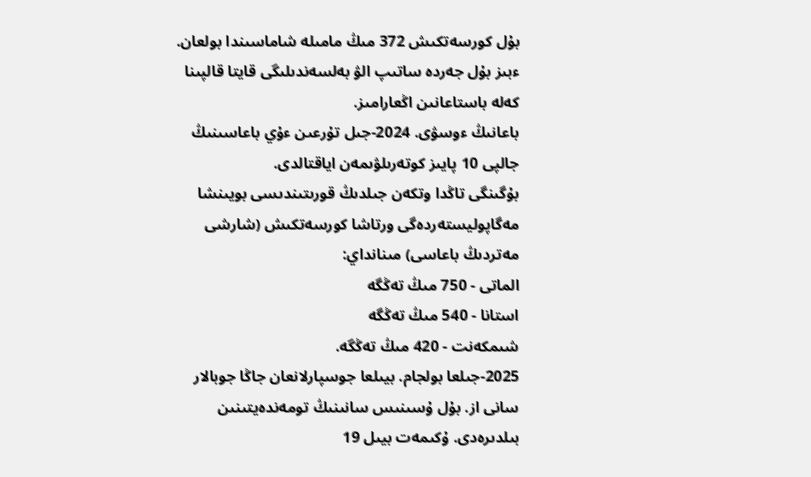بۇل كورسەتكىش 372 مىڭ مامىلە شاماسىندا بولعان. ءبىز بۇل جەردە ساتىپ الۋ بەلسەندىلىگى قايتا قالپىنا كەلە باستاعانىن اڭعارامىز.
باعانىڭ ءوسۋى. 2024-جىل تۇرعىن ءۇي باعاسىنىڭ جالپى 10 پايىز كوتەرىلۋىمەن اياقتالدى.
بۇگىنگى تاڭدا وتكەن جىلدىڭ قورىتىندىسى بويىنشا مەگاپوليستەردەگى ورتاشا كورسەتكىش (شارشى مەتردىڭ باعاسى) مىنانداي:
الماتى - 750 مىڭ تەڭگە
استانا - 540 مىڭ تەڭگە
شىمكەنت - 420 مىڭ تەڭگە.
2025-جىلعا بولجام. بيىلعا جوسپارلانعان جاڭا جوبالار سانى از. بۇل ۇسىنىس سانىنىڭ تومەندەيتىنىن بىلدىرەدى. ۇكىمەت بيىل 19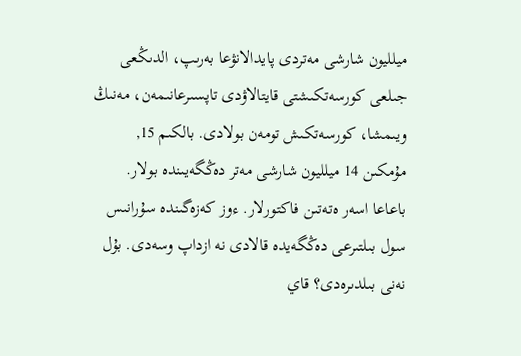ميلليون شارشى مەتردى پايدالانۋعا بەرىپ، الدىڭعى جىلعى كورسەتكىشتى قايتالاۋدى تاپسىرعانىمەن، مەنىڭ ويىمشا، كورسەتكىش تومەن بولادى. بالكىم 15, مۇمكىن 14 ميلليون شارشى مەتر دەڭگەيىندە بولار.
باعاعا اسەر ەتەتىن فاكتورلار. ءوز كەزەگىندە سۇرانىس سول بىلتىرعى دەڭگەيدە قالادى نە ازداپ وسەدى. بۇل نەنى بىلدىرەدى؟ قاي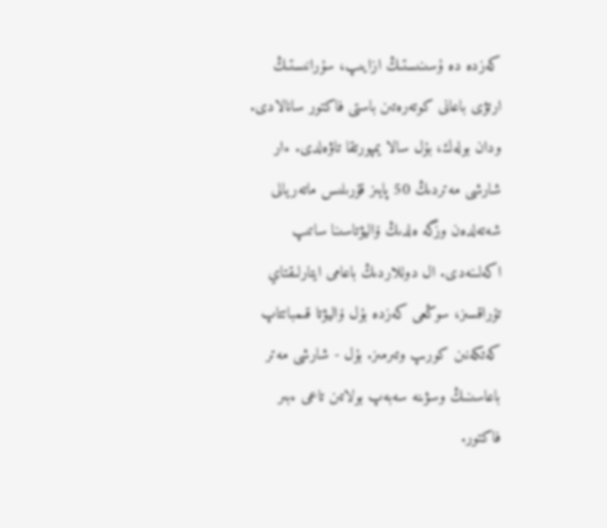كەزدە دە ۇسىنىستىڭ ازايىپ، سۇرانىستىڭ ارتۋى باعانى كوتەرەتىن باستى فاكتور سانالادى.
ودان بولەك، بۇل سالا يمپورتقا تاۋەلدى. ءار شارشى مەتردىڭ 50 پايىز قۇرىلىس ماتەريالى شەتەلدەن وزگە ەلدىڭ ۆاليۋتاسىنا ساتىپ اكەلىنەدى. ال دوللاردىڭ باعامى ايتارلىقتاي تۇراقسىز، سوڭعى كەزدە بۇل ۆاليۋتا قىمباتتاپ كەتكەنىن كورىپ وتىرمىز. بۇل - شارشى مەتر باعاسىنىڭ وسۋىنە سەبەپ بولاتىن تاعى ءبىر فاكتور.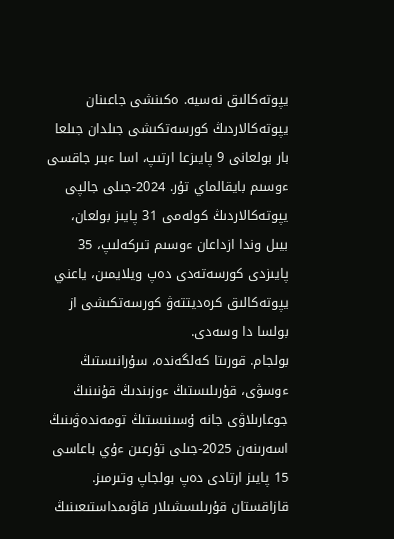يپوتەكالىق نەسيە. ەكىنشى جاعىنان يپوتەكالاردىڭ كورسەتكىشى جىلدان جىلعا بار بولعانى 9 پايىزعا ارتىپ، اسا ءبىر جاقسى ءوسىم بايقالماي تۇر. 2024-جىلى جالپى يپوتەكالاردىڭ كولەمى 31 پايىز بولعان، بيىل وندا ازداعان ءوسىم تىركەلىپ، 35 پايىزدى كورسەتەدى دەپ ويلايمىن، ياعني يپوتەكالىق كرەديتتەۋ كورسەتكىشى از بولسا دا وسەدى.
بولجام. قورىتا كەلگەندە، سۇرانىستىڭ ءوسۋى، قۇرىلىستىڭ ءوزىندىڭ قۇنىنىڭ جوعارىلاۋى جانە ۇسىنىستىڭ تومەندەۋىنىڭ اسەرىنەن 2025-جىلى تۇرعىن ءۇي باعاسى 15 پايىز ارتادى دەپ بولجاپ وتىرمىز.
قازاقستان قۇرىلىسشىلار قاۋىمداستىعىنىڭ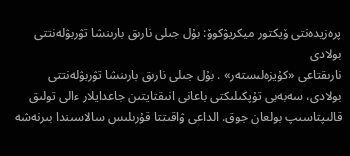پرەزيدەنتى ۆيكتور ميكريۋكوۆ: بۇل جىلى نارىق بارىنشا تۋربۋلەنتتى بولادى
نارىقتاعى «كۇيزەلىستەر» . بۇل جىلى نارىق بارىنشا تۋربۋلەنتتى بولادى، سەبەبى تۇپكىلىكتى باعانى انىقتايتىن جاعدايلار ءالى تولىق قالىپتاسىپ بولعان جوق. الداعى ۋاقىتتا قۇرىلىس سالاسىندا بىرنەشە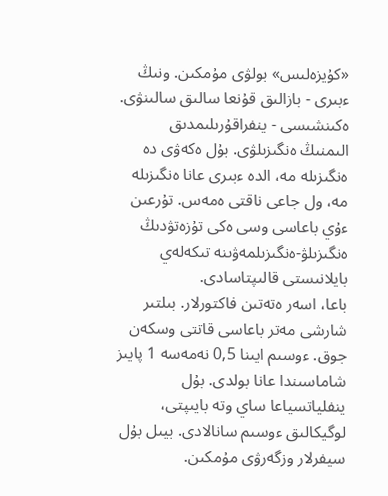«كۇيزەلىس» بولۋى مۇمكىن. ونىڭ ءبىرى - بازالىق قۇنعا سالىق سالىنۋى. ەكىنشىسى - ينفراقۇرىلىمدىق الىمنىڭ ەنگىزىلۋى. بۇل ەكەۋى دە ەنگىزىلە مە، الدە ءبىرى عانا ەنگىزىلە مە، ول جاعى ناقتى ەمەس. تۇرعىن ءۇي باعاسى وسى ەكى تۇزەتۋدىڭ ەنگىزىلۋ-ەنگىزىلمەۋىنە تىكەلەي بايلانىستى قالىپتاسادى.
باعا، اسەر ەتەتىن فاكتورلار. بىلتىر شارشى مەتر باعاسى قاتتى وسكەن جوق. ءوسىم ايىنا 0,5 نەمەسە 1 پايىز شاماسىندا عانا بولدى. بۇل ينفلياتسياعا ساي وتە بايىپتى، لوگيكالىق ءوسىم سانالادى. بيىل بۇل سيفرلار وزگەرۋى مۇمكىن.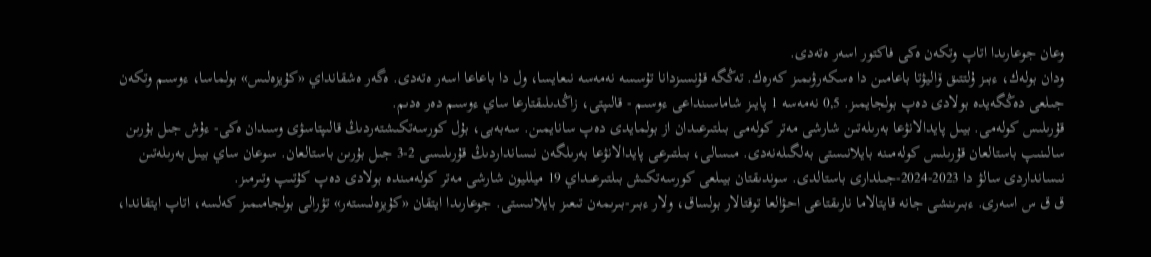وعان جوعارىدا اتاپ وتكەن ەكى فاكتور اسەر ەتەدى.
ودان بولەك، ءبىز ۇلتتىق ۆاليۋتا باعامىن دا ەسكەرۋىمىز كەرەك. تەڭگە قۇنسىزدانا تۇسسە نەمەسە نىعايسا، ول دا باعاعا اسەر ەتەدى. ەگەر ەشقانداي «كۇيزەلىس» بولماسا، ءوسىم وتكەن جىلعى دەڭگەيدە بولادى دەپ بولجايمىز. 0,5 نەمەسە 1 پايىز شاماسىنداعى ءوسىم - قالىپتى، زاڭدىلىقتارعا ساي ءوسىم دەر ەدىم.
قۇرىلىس كولەمى. بيىل پايدالانۋعا بەرىلەتىن شارشى مەتر كولەمى بىلتىرعىدان از بولمايدى دەپ سانايمىن. سەبەبى، بۇل كورسەتكىشتەردىڭ قالىپتاسۋى وسىدان ەكى- ءۇش جىل بۇرىن سالىنىپ باستالعان قۇرىلىس كولەمىنە بايلانىستى بەلگىلەنەدى. مىسالى، بىلتىرعى پايدالانۋعا بەرىلگەن نىسانداردىڭ قۇرىلىسى 2-3 جىل بۇرىن باستالعان. سوعان ساي بيىل بەرىلەتىن نىسانداردى سالۋ دا 2023-2024-جىلدارى باستالدى. سوندىقتان بيىلعى كورسەتكىش بىلتىرعىداي 19 ميلليون شارشى مەتر كولەمىندە بولادى دەپ كۇتىپ وتىرمىز.
ق ق س اسەرى. ءبىرىنشى جانە قايتالاما نارىقتاعى احۋالعا توقتالار بولساق، ولار ءبىر-بىرىمەن تىعىز بايلانىستى. جوعارىدا ايتقان «كۇيزەلىستەر» تۋرالى بولجامىمىز كەلسە، اتاپ ايتقاندا،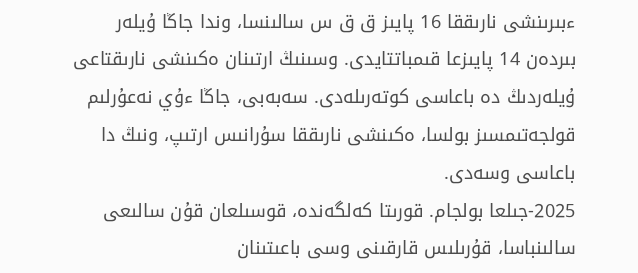ءبىرىنشى نارىققا 16 پايىز ق ق س سالىنسا، وندا جاڭا ۇيلەر بىردەن 14 پايىزعا قىمباتتايدى. وسىنىڭ ارتىنان ەكىنشى نارىقتاعى ۇيلەردىڭ دە باعاسى كوتەرىلەدى. سەبەبى، جاڭا ءۇي نەعۇرلىم قولجەتىمسىز بولسا، ەكىنشى نارىققا سۇرانىس ارتىپ، ونىڭ دا باعاسى وسەدى.
2025-جىلعا بولجام. قورىتا كەلگەندە، قوسىلعان قۇن سالىعى سالىنباسا، قۇرىلىس قارقىنى وسى باعىتىنان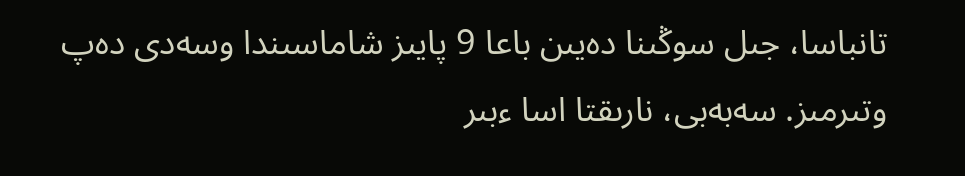تانباسا، جىل سوڭىنا دەيىن باعا 9 پايىز شاماسىندا وسەدى دەپ وتىرمىز. سەبەبى، نارىقتا اسا ءبىر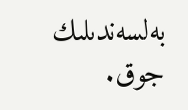بەلسەندىلىك جوق.